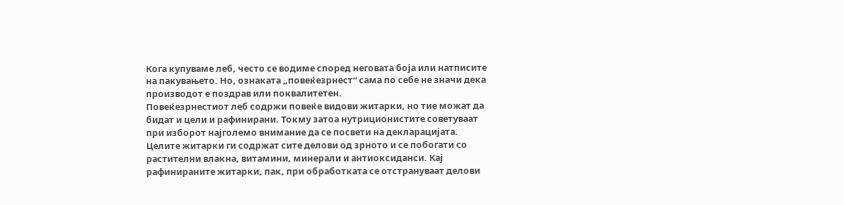Кога купуваме леб, често се водиме според неговата боја или натписите на пакувањето. Но, ознаката „повеќезрнест“ сама по себе не значи дека производот е поздрав или поквалитетен.
Повеќезрнестиот леб содржи повеќе видови житарки, но тие можат да бидат и цели и рафинирани. Токму затоа нутриционистите советуваат при изборот најголемо внимание да се посвети на декларацијата.
Целите житарки ги содржат сите делови од зрното и се побогати со растителни влакна, витамини, минерали и антиоксиданси. Кај рафинираните житарки, пак, при обработката се отстрануваат делови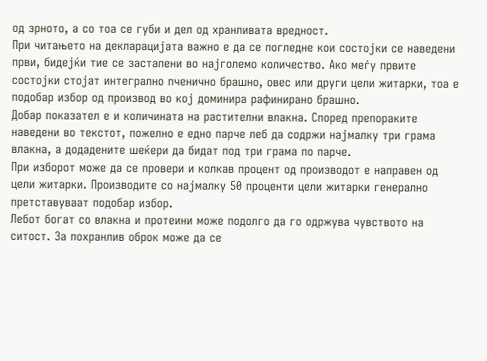од зрното, а со тоа се губи и дел од хранливата вредност.
При читањето на декларацијата важно е да се погледне кои состојки се наведени први, бидејќи тие се застапени во најголемо количество. Ако меѓу првите состојки стојат интегрално пченично брашно, овес или други цели житарки, тоа е подобар избор од производ во кој доминира рафинирано брашно.
Добар показател е и количината на растителни влакна. Според препораките наведени во текстот, пожелно е едно парче леб да содржи најмалку три грама влакна, а додадените шеќери да бидат под три грама по парче.
При изборот може да се провери и колкав процент од производот е направен од цели житарки. Производите со најмалку 50 проценти цели житарки генерално претставуваат подобар избор.
Лебот богат со влакна и протеини може подолго да го одржува чувството на ситост. За похранлив оброк може да се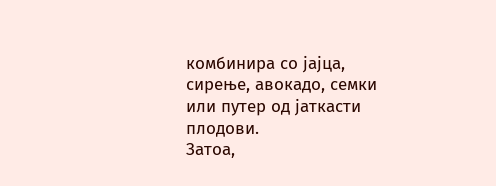комбинира со јајца, сирење, авокадо, семки или путер од јаткасти плодови.
Затоа,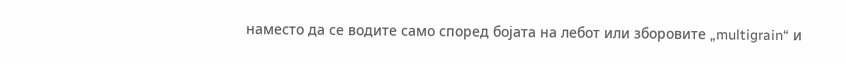наместо да се водите само според бојата на лебот или зборовите „multigrain“ и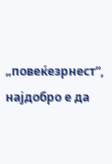„повеќезрнест“, најдобро е да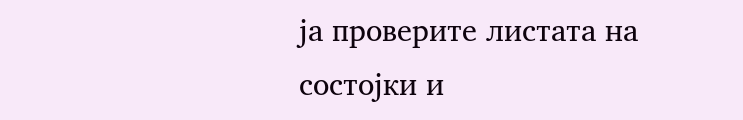ја проверите листата на состојки и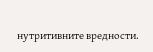нутритивните вредности.